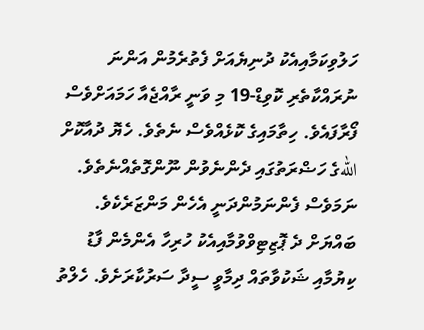ހަލުވިކަމާއިއެކު ދުނިޔެއަށް ފެތުރެމުން އަންނަ ނުރައްކާތެރި ކޮވިޑް-19 މި ވަނީ ރާއްޖެއާ ހަމައަށްވެސް ފޯރާފައެވެ. ހިތާމައިގެ ކޮޅެއްވެސް ނެތެވެ. ހެޔޮ ދުއާކޮށް اللهގެ ހަޟްރަތުގައި ދެންނެވުން ނޫންގޮތެއްނެތެވެ. ނަމަވެސް ފެންނަމުންދަނީ އެހެން މަންޒަރެކެވެ.
ބައްޔަށް ދެ ޕޮޒިޓިވްވުމާއިއެކު ހުރިހާ އެންމެން ފާޑު ކިޔުމާއި ޝަކުވާތައް ދިމާވީ ސީދާ ސަރުކާރަށެވެ. ހެލްތު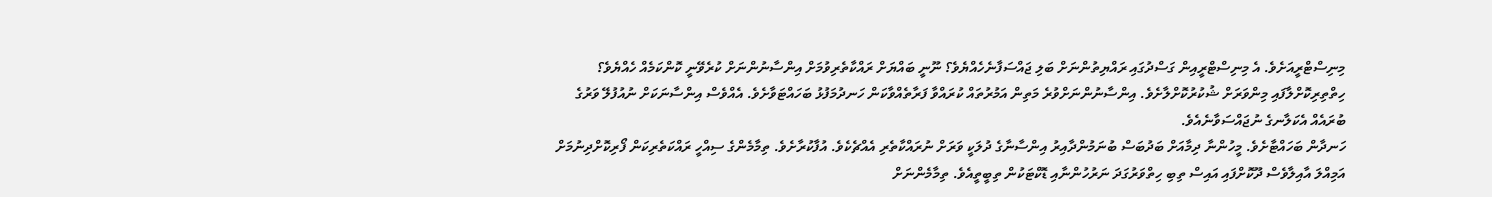މިނިސްޓްރީއަށެވެ. އެ މިނިސްޓްރީއިން ގަސްދުގައި ރައްޔިތުންނަށް ބަލި ޖައްސަފާނެހެއްޔެވެ؟ ނޫނީ ބައްޔަށް ރައްކާތެރިވުމަށް އިންސާނުންނަށް ކުރެވޭނީ ކޮންކަމެއް ހެއްޔެވެ؟ ހިތްތިރިކޮށްލާފައި މިންވަރަށް ޝުކުރުކޮށްލާށެވެ. އިންސާނުންނަށްވުރެ މަތިން އަމުރުތައް ކުރައްވާ ފަރާތެއްވާކަން ހަނދުމަފުޅު ބަހައްޓަވާށެވެ. އެއްވެސް އިންސާނަކަށް ނުއުފުލޭ ވަރުގެ ބުރައެއް އެކަލާނގެ ނުޖައްސަވާނެއެވެ.
ހަނދާން ބަހައްޓާށެވެ. މީހުންނާ ދިމާއަށް ބަދުބަސް ބުނަމުންދާއިރު އިންސާނާގެ ދުލަކީ ވަރަށް ނުރައްކާތެރި އެއްޗެކެވެ. އުފާކުރާށެވެ. ތިމާމެންގެ ސިއްހީ ރައްކަތެރިކަން ފޯރިކޮށްދިނުމަށް އަމިއްލަ އާއިލާވެސް ދޫކޮށްފައި އައިސް ތިބި ހިތްވަރުގަދަ ނަރުހުންނާއި ޑޮކްޓަކުން ތިބީތީއެވެ. ތިމާމެންނަށް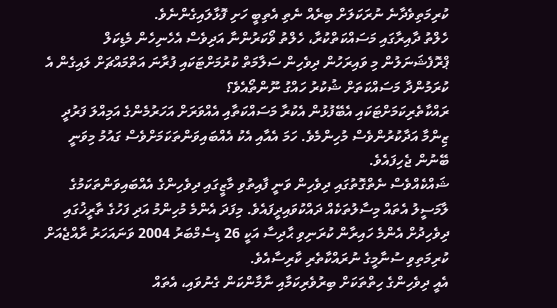ކުރިމަތިވެދާނެ ނުރަކަލަށް ބިރެއް ނެތި އެތިބީ ހަށި ފޮޅާލައިގެންނެވެ.
ހެލްތު ދާއިރާގައި މަސައްކަތްކުރާ، ހެލްތު ވޯކަރުންނާ އަދިވެސް އެހެނިހެން މެޑިކަލް ޕްރޮފެޝަނަލުން މި ވައިރަހުން ދިވެހިން ސަލާމަތް ކުރުމަށްޓަކައި ފުރާނަ އަތްމައްޗަށް ލައިގެން އެ ކުރަމުންދާ މަސައްކަތަށް ޝުކުރު ހައްގު ނޫންތޯއެވެ؟
ރައްކާތެރިކަމަށްޓަކައި އެބޭފުޅުން އެކުރާ މަސައްކަތާއި އެއްވަރަށް އަހަރުމެންގެ އަމިއްލަ ފަރުދީ ޒިންމާ އަދާކުރުންވެސް މުހިންމެވެ. ހަމަ އެއާއި އެކު އެއްބައިވަންތަކަމަށްވެސް ގައުމު މިވަނީ ބޭނުން ޖެހިފައެވެ.
ޝައްކެއްވެސް ނެތްގޮތުގައި ދިވެހިން ވަނީ ފާއިތުވި މާޒީގައި ދިވެހިންގެ އެއްބައިވަންތަކަމުގެ ލާމަސީލު އެތައް މިސާލުތަކެއް ދައްކުވައިދީފައެވެ. މިފަދަ އެންމެ މުހިންމު އަދި ފަހުގެ ތާރީޚުގައި ދިވެހިދުށް އެންމެ ހައިރާން ކުރަނިވި ޙާދިސާ އަކީ 26 ޑިސެމްބަރު 2004 ވަނައަހަރު ރާއްޖެއަށް ކުރިމަތިވި ސުނާމީގެ ނުރައްކާތެރި ކާރިސާއެވެ.
އެއީ ދިވެހިންގެ ހިތްތަކަށް ބިރުވެރިކަމާއި ނާމާންކަން ގެނުވައި، އެތައް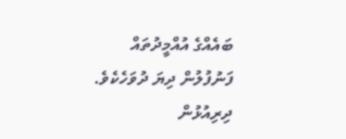ބައެއްގެ އުއްމީދުތައް ފަނުފުލުން ދިޔަ ދުވަހެކެވެ. ދިރިއުޅުން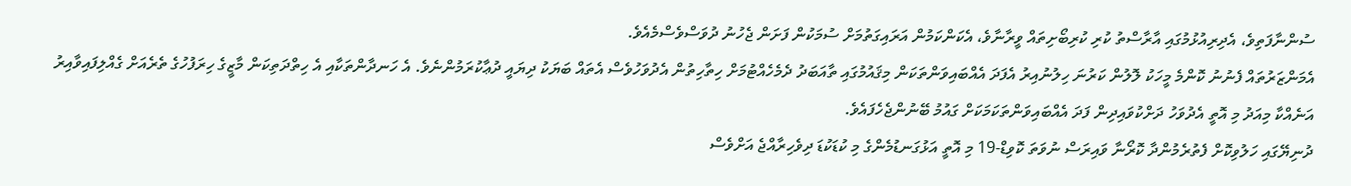ސުންނާފަތިވެ، އެދިރިއުޅުމުގައި އާރާސްތު ކުރި ކުރިބޯށިތައް ވީރާނާވެ، އެކަންކަމުން އަރައިގަތުމަށް ސުމަކުން ފަށަން ޖެހުނު ދުވަސްވެސްމެއެވެ.
އެމަންޒަރުތައް ފެނުނު ކޮންމެ މީހަކު ލޮލުން ކަރުނަ ހިލުނުއިރު އެފަދަ އެއްބައިވަންތަކަން މިޤައުމުގައި ތާއަބަދު ދެމެހެއްޓުމަށް ހިތާހިތުން އެދުވަހުވެސް އެތައް ބަޔަކު ދިޔައީ ދުޢާކުރަމުންނެވެ. އެ ހަނދާންތަކާއި އެ ހިތްދަތިކަން މާޒީގެ ހިރަފުހުގެ ތެރެއަށް ގެއްލިފައިވާއިރު އަނެއްކާ މިއަދު މި އޮތީ އެދުވަހު ދަށްކުވައިދިން ފަދަ އެއްބައިވަންތަކަމަކަށް ގައުމު ބޭނުންޖެހެފައެވެ.
ދުނިޔޭގައި ހަލުވިކޮށް ފެތުރެމުންދާ ކޮރޯނާ ވައިރަސް ނުވަތަ ކޮވިޑް-19 މި އޮތީ އަޅުގަނޑުމެންގެ މި ކުޑަކުޑަ ދިވެހިރާއްޖެ އަށްވެސް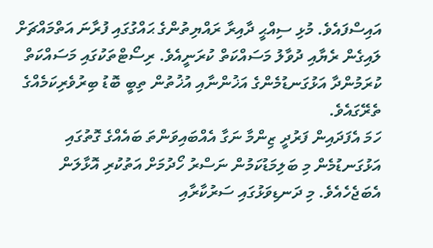އައިސްފައެވެ. މުޅި ސިއްޙީ ދާއިރާ ރައްޔިތުންގެ ޙައްގުގައި ފުރާނަ އަތްމައްޗަށް ލައިގެން ރެޔާއި ދުވާލު މަސައްކަތް ކުރަނީއެވެ. ރިސޯޓްތަކުގައި މަސައްކަތް ކުރަމުންދާ އަޅުގަނޑުމެންގެ އަޚުންނާއި އުޚުތުން ތިބީ ބޮޑު ބިރުވެރިކަމެއްގެ ތެރޭގައެވެ.
ހަމަ އެފަދައިން ފަރުދީ ޒިންމާ ނަގާ އެއްބައިވަންތަ ބައެއްގެ ގޮތުގައި އަޅުގަނޑުމެން މި ބަލިމަޑުކަމުން ނަސްރު ހޯދުމަށް އަތުކުރި އޮޅާލަން އެބަޖެހެއެވެ. މި ދަނޑިވަޅުގައި ސަރުކާރާއި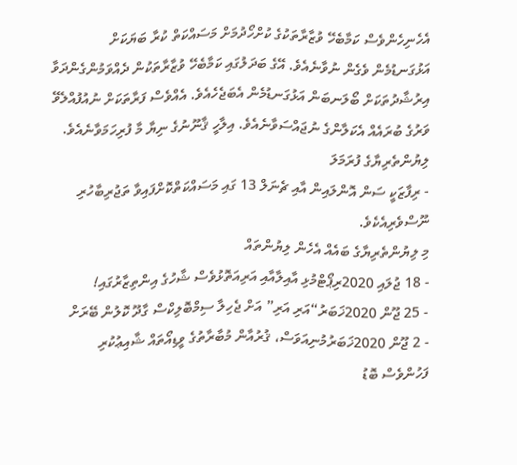އެހެނިހެންވެސް ކަމާބެހޭ ވުޒާރާތަކުގެ ކުށްހޯދުމަށް މަސައްކަތް ކުރާ ބަޔަކަށް އަޅުގަނޑުމެން ވެގެން ނުވާނެއެވެ. އޭގެ ބަދަލުގައި ކަމާބެހޭ ވުޒާރާތަކުން ދެއްވަމުންގެންދަވާ އިރުޝާދުތަކަށް ބޯލަނބަން އަޅުގަނޑުމެން އެބަޖެހެއެވެ. އެއްވެސް ފަރާތަކަށް ނުއުފުއްލެވޭ ވަރުގެ ބުރައެއް އެކަލާންގެ ނުޖައްސަވާނެއެވެ. އިލާހީ ޤާނޫނުގެ ނިޔާ މާ ފުރިހަމަވާނެއެވެ.
ލިޔުންތެރިޔާގެ ފުރަމަލަ
- ރިފާޒަކީ ސަން އޮންލައިން އާއި ޗެނަލް 13 ގައި މަސައްކަތްކޮށްފައިވާ ތަޖުރިބާހުރި ނޫސްވެރިއެކެވެ.
މި ލިޔުންތެރިޔާގެ ބައެއް އެހެން ލިޔުންތައް
- 18 ޖުލައި 2020ރިޕޯޓްމުޅި އާއިލާއާއި އަރިއަތޮޅުވެސް ޝާހުގެ އިންތިޒާރުގައި!
- 25 ޖޫން 2020ޚަބަރު“އަރި އަރި” އަށް ޖެހިލާ ސިމްބޮލިކްސް ގާދޫ ކޮލުން ބޭރަށް
- 2 ޖޫން 2020ޚަބަރުމުނިއަވަސް، ޤުރުއާން މުބާރާތުގެ ވީޑިއޯތައް ޝާއިޢުކުރި ފަހުންވެސް ބޮޑު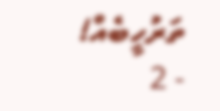ތަރުހީބެއް!
- 2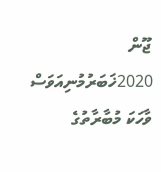ޖޫން 2020ޚަބަރުމުނިއަވަސް ވާހަކަ މުބާރާތުގެ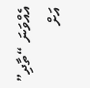އެއްވަނަ “ތާދި” އަށް